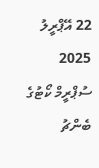22 އޭޕްރީލު 2025
ސުޕްރީމް ކޯޓުގެ ބެންޗު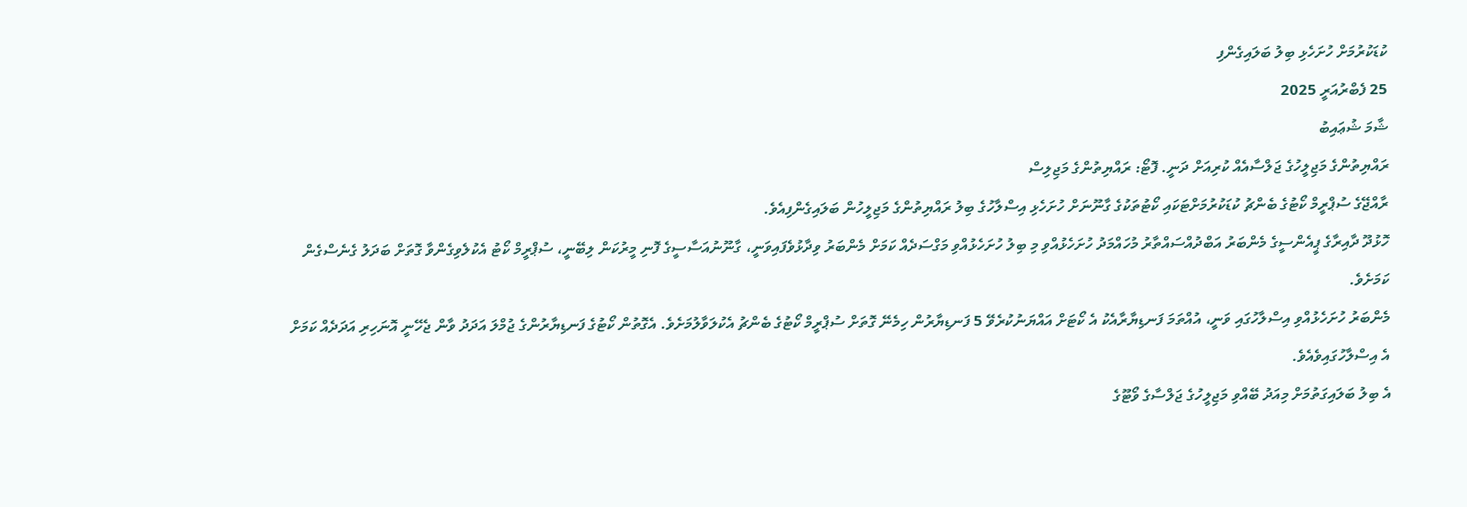ކުޑަކުރުމަށް ހުށަހެޅި ބިލު ބަލައިގެންފި
25 ފެބްރުއަރީ 2025
ޝާމަ ޝުޢައިބު
ރައްޔިތުންގެ މަޖިލީހުގެ ޖަލްސާއެއް ކުރިއަށް ދަނީ. ފޮޓޯ: ރައްޔިތުންގެ މަޖިލިސް
ރާއްޖޭގެ ސުޕްރީމް ކޯޓުގެ ބެންޗު ކުޑަކުރުމަށްޓަކައި ކޯޓުތަކުގެ ގާނޫނަށް ހުށަހެޅި އިސްލާހުގެ ބިލު ރައްޔިތުންގެ މަޖިލީހުން ބަލައިގެންފިއެވެ.
ހޮޅުދޫ ދާއިރާގެ ޕީއެންސީގެ މެންބަރު އަބްދުއްސައްތާރު މުހައްމަދު ހުށަހެޅުއްވި މި ބިލު ހުށަހެޅުއްވި މަގްސަދެއް ކަމަށް މެންބަރު ވިދާޅުވެފައިވަނީ، ގާނޫނުއަސާސީގެ ފޮނި މީރުކަން ލިބޭނީ، ސުޕްރީމް ކޯޓު އެކުލެވިގެންވާ ގޮތަށް ބަދަލު ގެނެސްގެން ކަމަށެވެ.
މެންބަރު ހުށަހެޅުއްވި އިސްލާހުގައި ވަނީ، އުއްތަމަ ފަނޑިޔާރާއެކު އެ ކޯޓަށް އައްޔަނުކުރެވޭ 5 ފަނޑިޔާރުން ހިމެނޭ ގޮތަށް ސުޕްރީމް ކޯޓުގެ ބެންޗު އެކުލަވާލުމަށެވެ. އެގޮތުން ކޯޓުގެ ފަނޑިޔާރުންގެ ޖުމްލަ އަދަދު ވާން ޖެހޭނީ އޮނަހިރި އަދަދެއް ކަމަށް އެ އިސްލާހުގައިވެއެވެ.
އެ ބިލު ބަލައިގަތުމަށް މިއަދު ބޭއްވި މަޖިލީހުގެ ޖަލްސާގެ ވޯޓޫގެ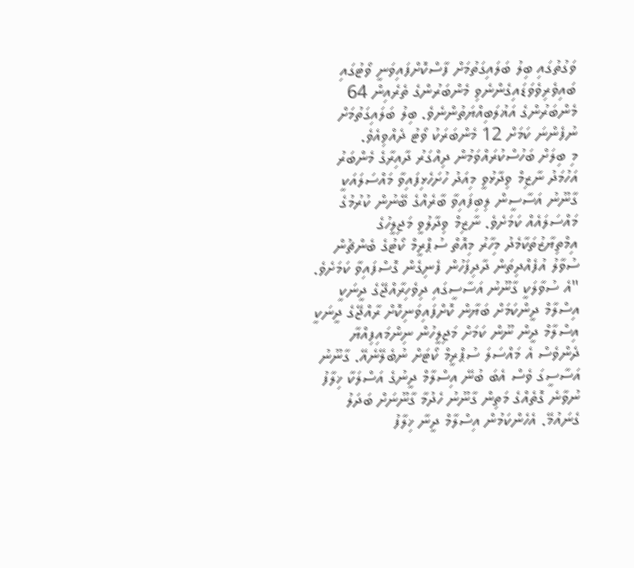ވަގުތުގައި ބިލު ބަލައިގަތުމަށް ފާސްކޮށްފައިވަނީ ވޯޓުގައި ބައިވެރިވެވަޑައިގެންނެވި މެންބަރުންގެ ތެރެއިން 64 މެންބަރުންގެ އަޣުލަބިއްޔަތުންނެވެ. ބިލު ބަލައިގަތުމަށް ނުފެންނަ ކަމަށް 12 މެންބަރަކު ވޯޓު ދެއްވިއެވެ.
މި ބިލަށް ބަހުސްކުރައްވަމުން ދިއްގަރު ދާއިރާގެ މެންބަރު އަހުމަދު ނާޒިމް ވިދާޅުވީ މިއަދު ހުށަހެޅިފައިވާ މައްސަލައަކީ ގާނޫނު އަސާސީން ލިބިފައިވާ ބާރެއްގެ ބޭނުން ކުރުމުގެ މައްސަލައެއް ކަމަށެވެ. ނާޒިމް ވިދާލުވީ މަޖިލީހުގެ އިމްތިޔާޒުތަކާމެދު މިހާރު މިއޮތް ސުޕްރީމް ކޯޓުގެ ބެންޗުން ސުވާލު އުފެއްދިތަން ދާދިފަހުން ފެނިގެން ގޮސްފައިވާ ކަމަށެވެ.
"އެ ސުވާލަކީ ގާނޫނު އަސާސީގައި ދިވެހިރާއްޖޭގެ ދީނަކީ އިސްލާމް ދީންކަމަށް ބަޔާން ކޮށްފައިވަނިކޮށް ރާއްޖޭގެ ދީނަކީ އިސްލާމް ދީން ނޫން ކަމަށް މަޖިލީހުން ނިންމައިފިއްޔާ ދެންވެސް އެ މައްސަލަ ސުޕްރީމް ކޯޓަށް ނުބެލޭނެއޭ. ގާނޫނު އަސާސީގަ ވެސް އެބަ ބުނޭ އިސްލާމް ދީނުގެ އަސްލަކާ ޚިލާފު ނުވާނެ ގޮތެއްގެ މަތިން ގާނޫނު ހެދުމާ ގާނޫނަށް ބަދަލު ގެނައުމޭ. އެހެންކަމުން އިސްލާމް ދީނާ ޚިލާފު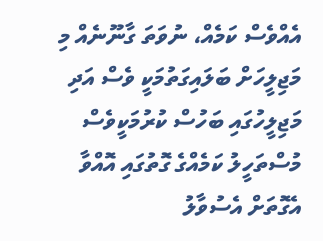އެއްވެސް ކަމެއް، ނުވަތަ ގާނޫނެއް މި މަޖިލީހަށް ބަލައިގަތުމަކީ ވެސް އަދި މަޖިލީހުގައި ބަހުސް ކުރުމަކީވެސް މުސްތަހީލު ކަމެއްގެ ގޮތުގައި އޮއްވާ އެގޮތަށް އެސުވާލު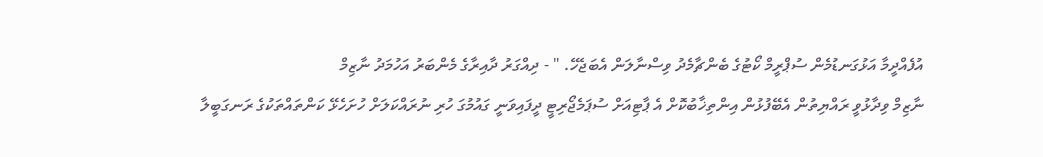އުފެއްދީމާ އަޅުގަނޑުމެން ސުޕްރީމް ކޯޓުގެ ބެންޗާމެދު ވިސްނާލަން އެބަޖެހޭ. " - ދިއްގަރު ދާއިރާގެ މެންބަރު އަހުމަދު ނާޒިމް
ނާޒިމް ވިދާޅުވީ ރައްޔިތުން އެބޭފުޅުން އިންތިޚާބުކޮށް އެ ޕާޓިއަށް ސުޕަމެޖޯރިޓީ ދީފައިވަނީ ގައުމުގަ ހުރި ނުރައްކަލަށް ހުށަހެޅޭ ކަންތައްތަކުގެ ރަނގަބީލާ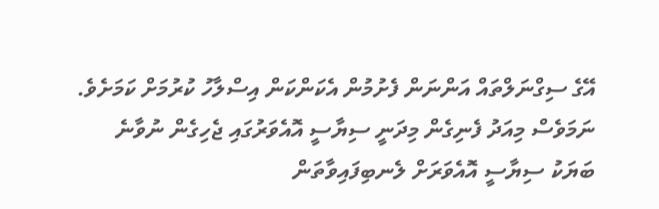އޭގެ ސިގްނަލްތައް އަންނަން ފެށުމުން އެކަންކަން އިސްލާހު ކުރުމަށް ކަމަށެވެ.  ނަމަވެސް މިއަދު ފެނިގެން މިދަނީ ސިޔާސީ އޮއެވަރުގައި ޖެހިގެން ނުވާނެ ބަޔަކު ސިޔާސީ އޮއެވަރަށް ލެނބިފައިވާތަން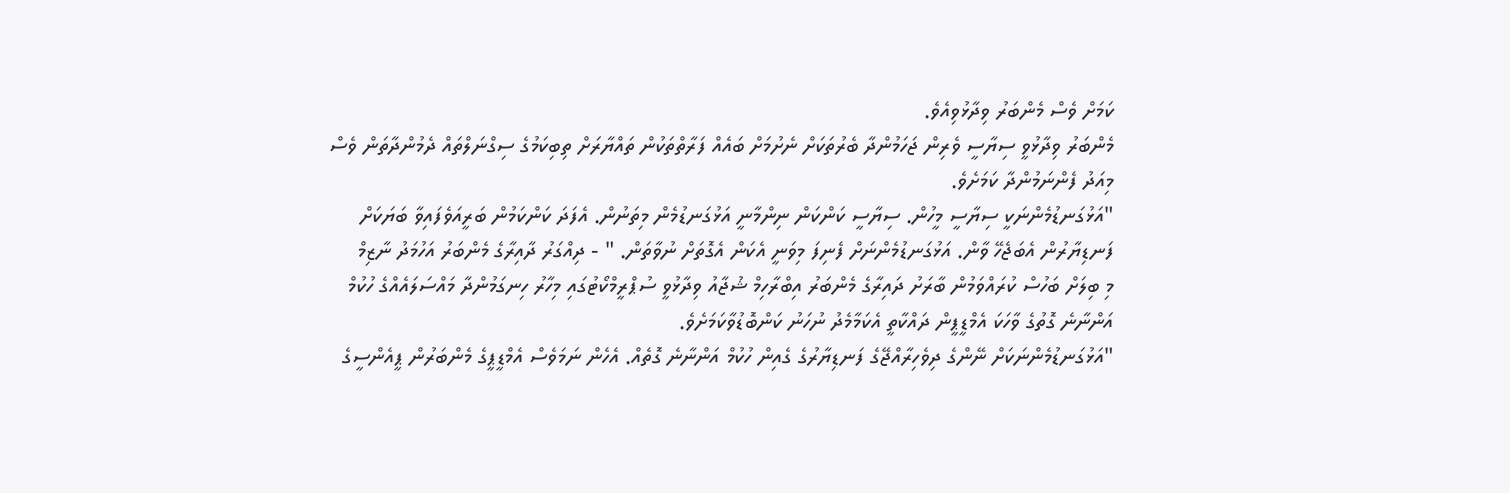ކަމަށް ވެސް މެންބަރު ވިދާޅުވިއެވެ.
މެންބަރު ވިދާޅުވީ ސިޔާސީ ވެރިން ޖަހަމުންދާ ބެރުތަކަށް ނެށުމަށް ބައެއް ފަރާތްތަކުން ތައްޔާރަށް ތިބިކަމުގެ ސިގްނަލްތައް ދެމުންދާތަން ވެސް މިއަދު ފެންނަމުންދާ ކަމަށެވެ.
"އަޅުގަނޑުމެންނަކީ ސިޔާސީ މީހުން. ސިޔާސީ ކަންކަން ނިންމާނީ އަޅުގަނޑުމެން މިތަނުން. އެފަދަ ކަންކަމުން ބަރީއަވެފައިވާ ބަޔަކަށް ފަނޑިޔާރުން އެބަޖެހޭ ވާން. އަޅުގަނޑުމެންނަށް ފެނިފަ މިވަނީ އެކަން އެގޮތަށް ނުވާތަން. " - ދިއްގަރު ދާއިރާގެ މެންބަރު އަހުމަދު ނާޒިމް
މި ބިލަށް ބަހުސް ކުރައްވަމުން ބާރަށު ދައިރާގެ މެންބަރު އިބްރާހިމް ޝުޖާއު ވިދާޅުވީ ސުޕްރީމްކޯޓުގައި މިހާރު ހިނގަމުންދާ މައްސަލައެއްގެ ހުކުމް އަންނާނެ ގޮތުގެ ވާހަކަ އެމްޑީޕީން ދައްކާތީ އެކަމާމެދު ނުހަނު ކަންބޮޑުވާކަމަށެވެ.
"އަޅުގަނޑުމެންނަކަށް ނޭންގެ ދިވެހިރާއްޖޭގެ ފަނޑިޔާރުގެ ގެއިން ހުކުމް އަންނާނެ ގޮތެއް. އެހެން ނަމަވެސް އެމްޑީޕީގެ މެންބަރުން ޕީއެންސީގެ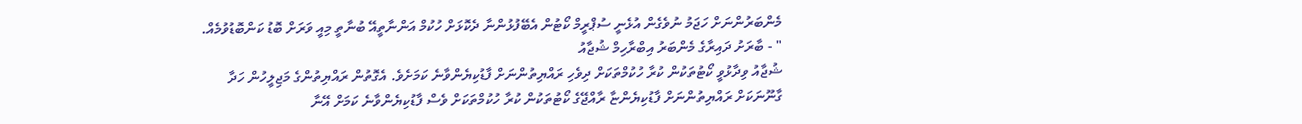މެންބަރުންނަށް ހަޖަމު ނުވެގެން އުޅެނީ ސުޕްރީމް ކޯޓުން އެބޭފުޅުންނާ ދެކޮޅަށް ހުކުމް އަންނާތީއޭ ބުނާތީ މިއީ ވަރަށް ބޮޑު ކަންބޮޑުވުމެއް. " - ބާރަށު ދައިރާގެ މެންބަރު އިބްރާހިމް ޝުޖާއު
ޝުޖާއު ވިދާޅުވީ ކޯޓުތަކުން ކުރާ ހުކުމްތަކަށް ދިވެހި ރައްޔިތުންނަށް ފާޑުކިޔެންވާނެ ކަމަށެވެ. އެގޮތުން ރައްޔިތުންގެ މަޖިލީހުން ހަދާ ގާނޫނަކަށް ރައްޔިތުންނަށް ފާޑުކިޔެންޏާ ރާއްޖޭގެ ކޯޓުތަކުން ކުރާ ހުކުމްތަކަށް ވެސް ފާޑުކިޔެންވާނެ ކަމަށް އޭނާ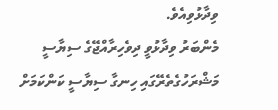ވިދާޅުވިއެވެ.
މެންބަރު ވިދާޅުވީ ދިވެހިރާއްޖޭގެ ސިޔާސީ މަޝްރަހުގެތެރޭގައި ހިނގާ ސިޔާސީ ކަންކަމަށް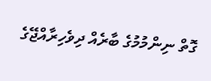ގޮތް ނިންމުމުގެ ބާރެއް ދިވެހިރާއްޖޭގެ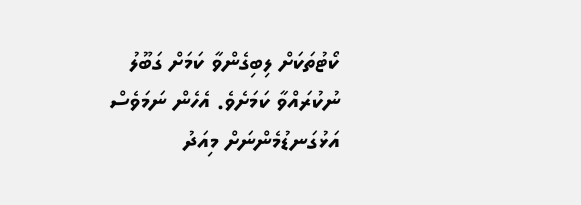ކޯޓުތަކަށް ލިބިގެންވާ ކަމަށް ގަބޫލު ނުކުރައްވާ ކަމަށެވެ. އެހެން ނަމަވެސް އަޅުގަނޑުމެންނަށް މިއަދު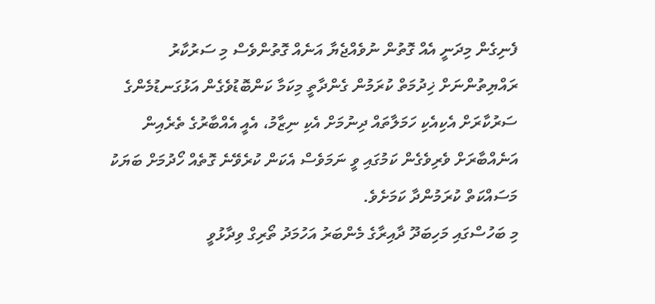ފެނިގެން މިދަނީ އެއް ގޮތުން ނުވެއްޖެޔާ އަނެއް ގޮތުންވެސް މި ސަރުކާރު ރައްޔިތުންނަށް ޚިދުމަތް ކުރަމުން ގެންދާތީ މިކަމާ ކަންބޮޑުވެގެން އަޅުގަނޑުމެންގެ ސަރުކާރަށް އެކިއެކި ހަމަލާތައް ދިނުމަށް އެކި ނިޒާމު، އެއީ އެއްބާރުގެ ތެރެއިން އަނެއްބާރަށް ވެރިވެގެން ކަމުގައި ވީ ނަމަވެސް އެކަން ކުރެވޭނެ ގޮތެއް ހޯދުމަށް ބަޔަކު މަސައްކަތް ކުރަމުންދާ ކަމަށެވެ.
މި ބަހުސްގައި މަހިބަދޫ ދާއިރާގެ މެންބަރު އަހުމަދު ތޯރިގް ވިދާޅުވީ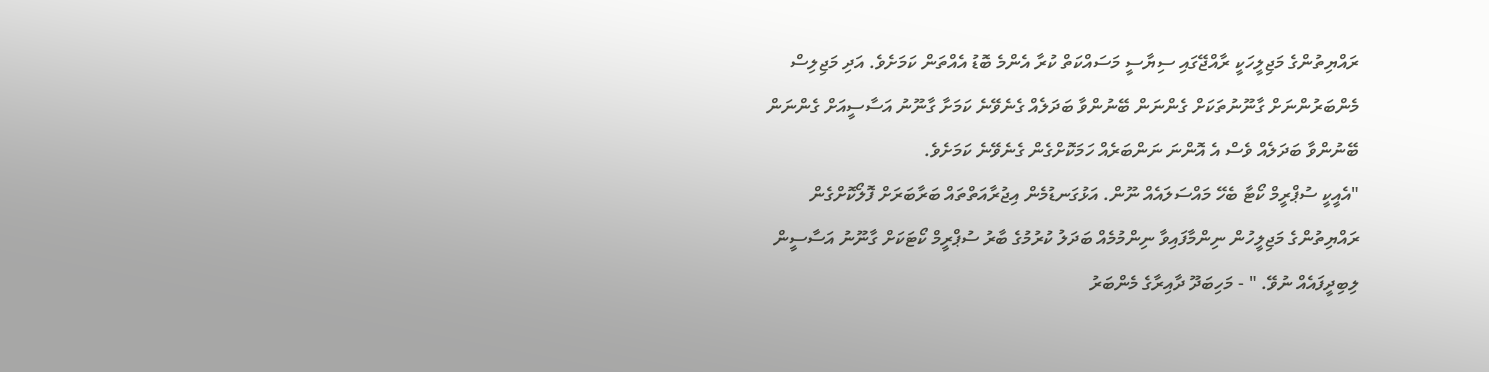ރައްޔިތުންގެ މަޖިލީހަކީ ރާއްޖޭގައި ސިޔާސީ މަސައްކަތް ކުރާ އެންމެ ބޮޑު އެއްތަން ކަމަށެވެ. އަދި މަޖިލިސް މެންބަރުންނަށް ގާނޫނުތަކަށް ގެންނަން ބޭނުންވާ ބަދަލެއް ގެނެވޭނެ ކަމަށާ ގާނޫނު އަސާސީއަށް ގެންނަން ބޭނުންވާ ބަދަލެއް ވެސް އެ އޮންނަ ނަންބަރެއް ހަމަކޮށްގެން ގެނެވޭނެ ކަމަށެވެ.
"އެއީކީ ސުޕްރީމް ކޯޓާ ބެހޭ މައްސަލައެއް ނޫން. އަޅުގަނޑުމެން އިޖުރާއަތްތައް ބަރާބަރަށް ފޮލޯކޮށްގެން ރައްޔިތުންގެ މަޖިލީހުން ނިންމާފައިވާ ނިންމުމެއް ބަދަލު ކުރުމުގެ ބާރު ސުޕްރީމް ކޯޓަކަށް ގާނޫނު އަސާސީން ލިބިދީފައެއް ނުވޭ. " - މަހިބަދޫ ދާއިރާގެ މެންބަރު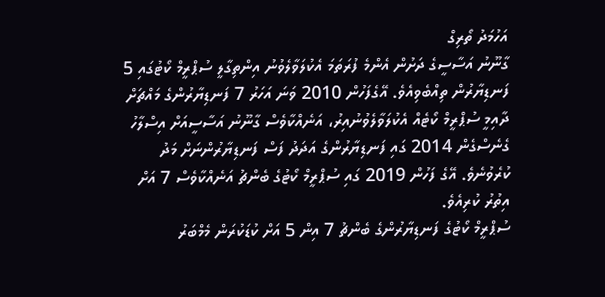އަހުމަދު ތޯރިގް
ގާނޫނު އަސާސީގެ ދަށުން އެންމެ ފުރަތަމަ އެކުލަވާލެވުނު އިންތިގާލީ ސުޕްރީމް ކޯޓުގައި 5 ފަނޑިޔާރުން ތިއްބެވިއެވެ. އޭގެފަހުން 2010 ވަނަ އަހަރު 7 ފަނޑިޔާރުންގެ މައްޗަށް ދާއިމީ ސުޕްރީމް ކޯޓެއް އެކުލަވާލެވުނުއިރު، އަނެއްކާވެސް ގާނޫނު އަސާސީއަށް އިސްލާހު ގެނެސްގެން 2014 ގައި ފަނޑިޔާރުންގެ އަދަދު ފަސް ފަނޑިޔާރުންނަށް މަދު ކުރެވުނެވެ. އޭގެ ފަހުން 2019 ގައި ސުޕްރީމް ކޯޓުގެ ބެންޗު އަނެއްކާވެސް 7 އަށް އިތުރު ކުރިއެވެ.
ސުޕްރީމް ކޯޓުގެ ފަނޑިޔާރުންގެ ބެންޗު 7 އިން 5 އަށް ކުޑަކުރަން މެމްބަރު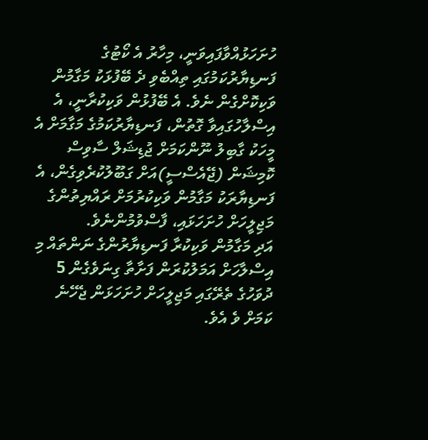ހުށަހަޅުއްވާފައިވަނީ، މިހާރު އެ ކޯޓުގެ ފަނޑިޔާރުކަމުގައި ތިއްބެވި ދެ ބޭފުޅަކު މަގާމުން ވަކިކޮށްގެން ނެވެ. އެ ބޭފުޅުން ވަކިކުރާނީ، އެ އިސްލާހުގައިވާ ގޮތުން، ފަނޑިޔާރުކަމުގެ މަގާމަށް އެ މީހަކު ގާބިލު ނޫންކަމަށް ޖުޑިޝަލް ސާވިސް ކޮމިޝަން (ޖޭއެސްސީ)އަށް ގަބޫލުކުރެވިގެން، އެ ފަނޑިޔާރަކު މަގާމުން ވަކިކުރުމަށް ރައްޔިތުންގެ މަޖިލީހަށް ހުށަހަޅައި، ފާސްވުމުންނެވެ.
އަދި މަގާމުން ވަކިކުރާ ފަނޑިޔާރުންގެ ނަންތައް މި އިސްލާހަށް އަމަލުކުރަން ފަށާތާ ގިނަވެގެން 5 ދުވަހުގެ ތެރޭގައި މަޖިލީހަށް ހުށަހަޅަން ޖެހޭނެ ކަމަށް ވެ އެވެ.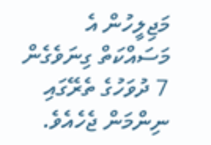މަޖިލީހުން އެ މަސައްކަތް ގިނަވެގެން 7 ދުވަހުގެ ތެރޭގައި ނިންމަން ޖެހެއެވެ.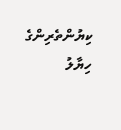ކިޔުންތެރިންގެ ހިޔާލު